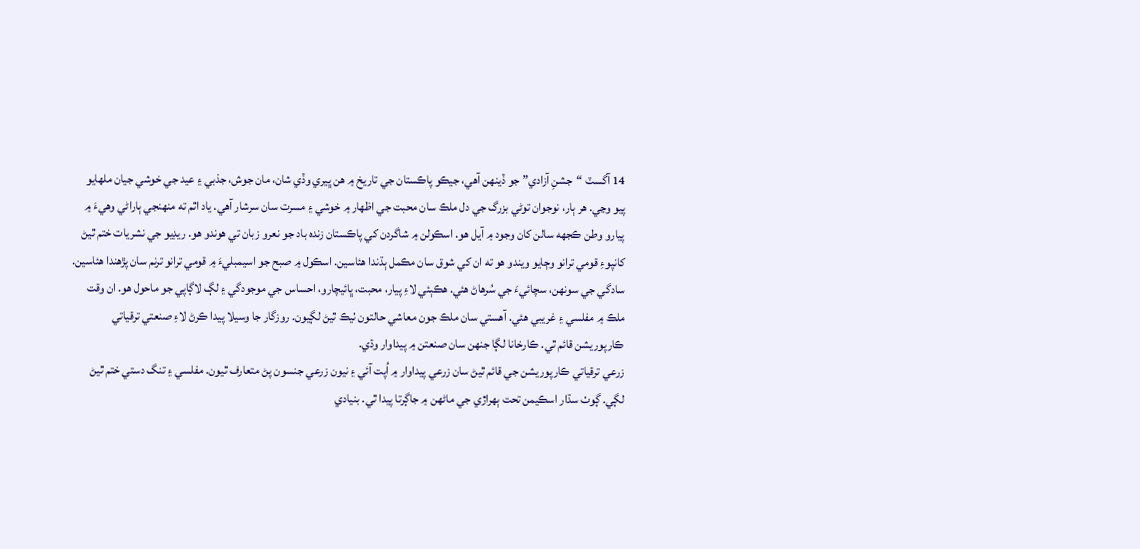14 آگسٽ “جشنِ آزادي” جو ڏينهن آهي، جيڪو پاڪستان جي تاريخ ۾ هن ڀيري وڏي شان، مان جوش، جذبي ۽ عيد جي خوشي جيان ملهايو پيو وڃي. هر ٻار، نوجوان توڻي بزرگ جي دل ملڪ سان محبت جي اظهار ۾ خوشي ۽ مسرت سان سرشار آهي. ياد اٿم ته منهنجي ٻاراڻي وهيءَ ۾ پيارو وطن ڪجهه سالن کان وجود ۾ آيل هو. اسڪولن ۾ شاگردن کي پاڪستان زنده باد جو نعرو زبان تي هوندو هو. ريڊيو جي نشريات ختم ٿيڻ کانپوءِ قومي ترانو وڄايو ويندو هو ته ان کي شوق سان مڪمل ٻڌندا هئاسين. اسڪول ۾ صبح جو اسيمبليءَ ۾ قومي ترانو ترنم سان پڙهندا هئاسين. سادگي جي سونهن، سچائيءَ جي سُرهاڻ هئي. هڪٻئي لاءِ پيار، محبت، ڀائيچارو، احساس جي موجودگي ۽ لڳ لاڳاپي جو ماحول هو. ان وقت ملڪ ۾ مفلسي ۽ غريبي هئي. آهستي سان ملڪ جون معاشي حالتون ٺيڪ ٿيڻ لڳيون. روزگار جا وسيلا پيدا ڪرڻ لاءِ صنعتي ترقياتي ڪارپوريشن قائم ٿي. ڪارخانا لڳا جنهن سان صنعتن ۾ پيداوار وڌي.
زرعي ترقياتي ڪارپوريشن جي قائم ٿيڻ سان زرعي پيداوار ۾ اُپت آئي ۽ نيون زرعي جنسون پڻ متعارف ٿيون. مفلسي ۽ تنگ دستي ختم ٿيڻ لڳي. ڳوٺ سڌار اسڪيمن تحت ٻهراڙي جي ماڻهن ۾ جاڳرتا پيدا ٿي. بنيادي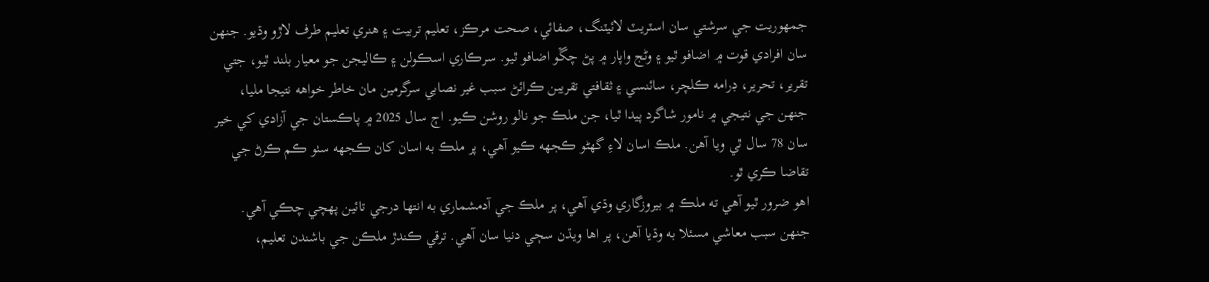جمهوريت جي سرشتي سان اسٽريٽ لائيٽنگ، صفائي، صحت مرڪز، تعليم تربيت ۽ هنري تعليم طرف لاڙو وڌيو. جنهن سان افرادي قوت ۾ اضافو ٿيو ۽ وڻج واپار ۾ پڻ چڱو اضافو ٿيو. سرڪاري اسڪولن ۽ ڪاليجن جو معيار بلند ٿيو، جتي تقرير، تحرير، ڊرامه ڪلچر، سائنسي ۽ ثقافتي تقريبن ڪرائڻ سبب غير نصابي سرگرمين مان خاطر خواهه نتيجا مليا، جنهن جي نتيجي ۾ نامور شاگرد پيدا ٿيا، جن ملڪ جو نالو روشن ڪيو. اڄ سال 2025 ۾ پاڪستان جي آزادي کي خير سان 78 سال ٿي ويا آهن. ملڪ اسان لاءِ گهڻو ڪجهه ڪيو آهي، پر ملڪ به اسان کان ڪجهه سٺو ڪم ڪرڻ جي تقاضا ڪري ٿو.
اهو ضرور ٿيو آهي ته ملڪ ۾ بيروزگاري وڌي آهي، پر ملڪ جي آدمشماري به انتها درجي تائين پهچي چڪي آهي. جنهن سبب معاشي مسئلا به وڌيا آهن، پر اها ويڌن سڄي دنيا سان آهي. ترقي ڪندڙ ملڪن جي باشندن تعليم،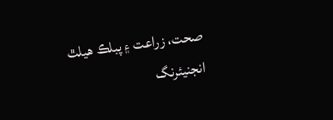صحت، زراعت ۽ پبلڪ هيلٿ انجنيئرنگ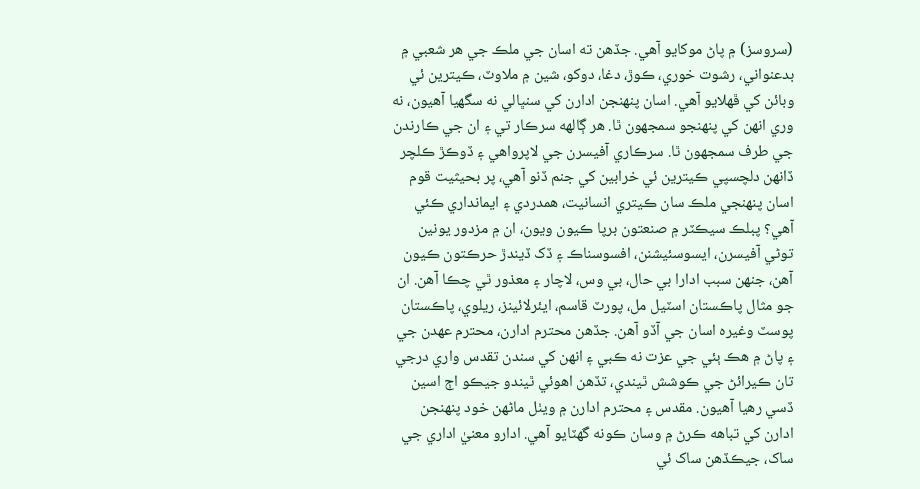(سروسز) ۾ پاڻ موکايو آهي. جڏهن ته اسان جي ملڪ جي هر شعبي ۾ بدعنواني، رشوت خوري، ڪوڙ، دغا، دوکو، شين ۾ ملاوٽ، ڪيترين ئي وبائن کي ڦهلايو آهي. اسان پنهنجن ادارن کي سنڀالي نه سگهيا آهيون، نه وري انهن کي پنهنجو سمجهون ٿا. هر ڳالهه سرڪار تي ۽ ان جي ڪارندن جي طرف سمجهون ٿا. سرڪاري آفيسرن جي لاپرواهي ۽ ڏوڪڙ ڪلچر ڏانهن دلچسپي ڪيترين ئي خرابين کي جنم ڏنو آهي، پر بحيثيت قوم اسان پنهنجي ملڪ سان ڪيتري انسانيت، همدردي ۽ ايمانداري ڪئي آهي؟ پبلڪ سيڪٽر ۾ صنعتون برپا ڪيون ويون، ان ۾ مزدور يونين توڻي آفيسرن، ايسوسئيشنن، افسوسناڪ ۽ ڏک ڏيندڙ حرڪتون ڪيون آهن، جنهن سبب ادارا بي حال، بي وس، لاچار ۽ معذور ٿي چڪا آهن. ان جو مثال پاڪستان اسٽيل مل، پورٽ قاسم، ايئرلائينز، ريلوي، پاڪستان پوسٽ وغيره اسان جي آڏو آهن. جڏهن محترم ادارن، محترم عهدن جي ۽ پاڻ ۾ هڪ ٻئي جي عزت نه ڪبي ۽ انهن کي سندن تقدس واري درجي تان ڪيرائڻ جي ڪوشش ٿيندي، تڏهن اهوئي ٿيندو جيڪو اڄ اسين ڏسي رهيا آهيون. مقدس ۽ محترم ادارن ۾ ويٺل ماڻهن خود پنهنجن ادارن کي تباهه ڪرڻ ۾ وسان ڪونه گهٽايو آهي. ادارو معنيٰ اداري جي ساک، جيڪڏهن ساک ئي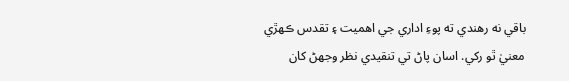باقي نه رهندي ته پوءِ اداري جي اهميت ۽ تقدس ڪهڙي معنيٰ ٿو رکي. اسان پاڻ تي تنقيدي نظر وجهڻ کان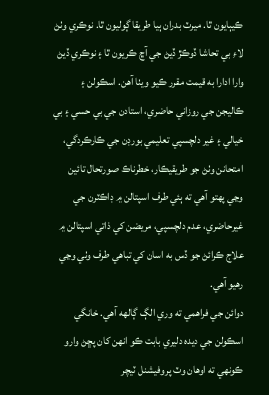ڪيٻايون ٿا. ميرٽ بدران ٻيا طريقا ڳوليون ٿا. نوڪري وٺڻ لاءِ بي تحاشا ڏوڪڙ ڏيڻ جي آڇ ڪريون ٿا ۽ نوڪري ڏيڻ وارا ادارا به قيمت مقرر ڪيو ويٺا آهن. اسڪولن ۽ ڪاليجن جي روزاني حاضري، استادن جي بي حسي ۽ بي خيالي ۽ غير دلچسپي تعليمي بورڊن جي ڪارڪردگي، امتحانن وٺڻ جو طريقيڪار، خطرناڪ صورتحال تائين وڃي پهتو آهي ته ٻئي طرف اسپتالن ۾ ڊاڪٽرن جي غيرحاضري، عدم دلچسپي، مريضن کي ذاتي اسپتالن ۾ علاج ڪرائڻ جو ڏس به اسان کي تباهي طرف وٺي وڃي رهيو آهي.
دوائن جي فراهمي ته وري الڳ ڳالهه آهي. خانگي اسڪولن جي ديده دليري بابت ڪو انهن کان پڇڻ وارو ڪونهي ته اوهان وٽ پروفيشنل ٽيچر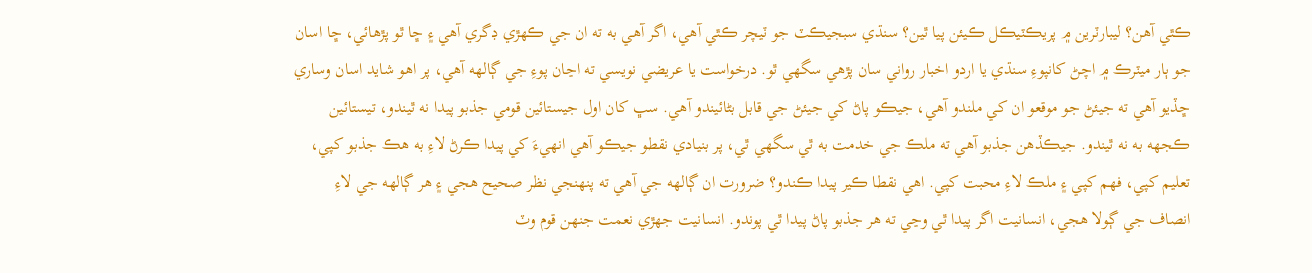ڪٿي آهن؟ ليبارٽرين ۾ پريڪٽيڪل ڪيئن پيا ٿين؟ سنڌي سبجيڪٽ جو ٽيچر ڪٿي آهي، اگر آهي به ته ان جي ڪهڙي ڊگري آهي ۽ ڇا ٿو پڙهائي، ڇا اسان جو ٻار ميٽرڪ ۾ اچڻ کانپوءِ سنڌي يا اردو اخبار رواني سان پڙهي سگهي ٿو. درخواست يا عريضي نويسي ته اڃان پوءِ جي ڳالهه آهي، پر اهو شايد اسان وساري ڇڏيو آهي ته جيئڻ جو موقعو ان کي ملندو آهي، جيڪو پاڻ کي جيئڻ جي قابل بڻائيندو آهي. سڀ کان اول جيستائين قومي جذبو پيدا نه ٿيندو، تيستائين ڪجهه به نه ٿيندو. جيڪڏهن جذبو آهي ته ملڪ جي خدمت به ٿي سگهي ٿي، پر بنيادي نقطو جيڪو آهي انهيءَ کي پيدا ڪرڻ لاءِ به هڪ جذبو کپي، تعليم کپي، فهم کپي ۽ ملڪ لاءِ محبت کپي. اهي نقطا ڪير پيدا ڪندو؟ ضرورت ان ڳالهه جي آهي ته پنهنجي نظر صحيح هجي ۽ هر ڳالهه جي لاءِ انصاف جي ڳولا هجي، انسانيت اگر پيدا ٿي وڃي ته هر جذبو پاڻ پيدا ٿي پوندو. انسانيت جهڙي نعمت جنهن قوم وٽ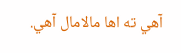آهي ته اها مالامال آهي.